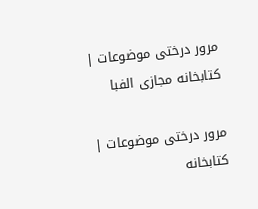مرور درختی موضوعات | کتابخانه مجازی الفبا

مرور درختی موضوعات | کتابخانه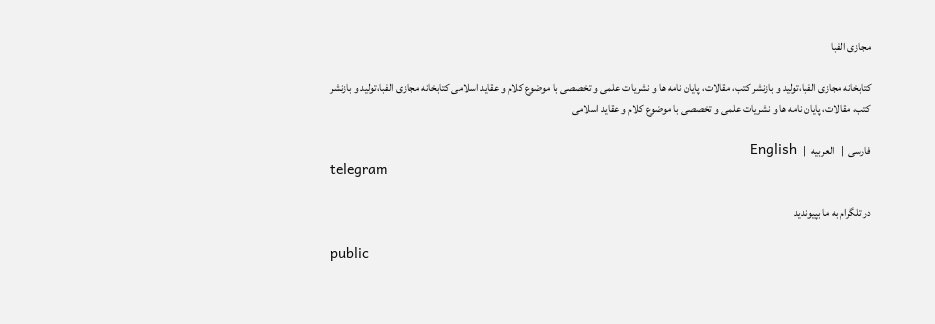مجازی الفبا

کتابخانه مجازی الفبا،تولید و بازنشر کتب، مقالات، پایان نامه ها و نشریات علمی و تخصصی با موضوع کلام و عقاید اسلامی کتابخانه مجازی الفبا،تولید و بازنشر کتب، مقالات، پایان نامه ها و نشریات علمی و تخصصی با موضوع کلام و عقاید اسلامی

فارسی  |   العربیه  |   English
telegram

در تلگرام به ما بپیوندید

public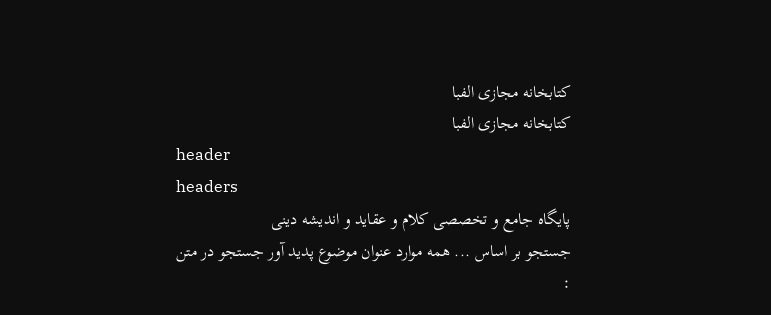کتابخانه مجازی الفبا
کتابخانه مجازی الفبا
header
headers
پایگاه جامع و تخصصی کلام و عقاید و اندیشه دینی
جستجو بر اساس ... همه موارد عنوان موضوع پدید آور جستجو در متن
: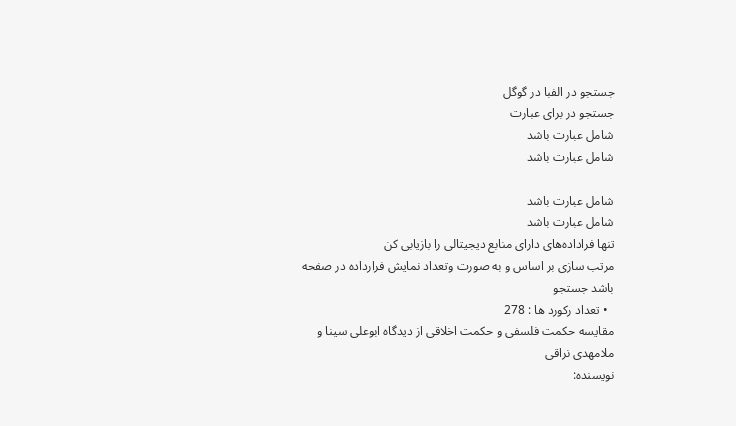جستجو در الفبا در گوگل
جستجو در برای عبارت
شامل عبارت باشد
شامل عبارت باشد

شامل عبارت باشد
شامل عبارت باشد
تنها فراداده‌های دارای منابع دیجیتالی را بازیابی کن
مرتب سازی بر اساس و به صورت وتعداد نمایش فرارداده در صفحه باشد جستجو
  • تعداد رکورد ها : 278
مقایسه حکمت فلسفی و حکمت اخلاقی از دیدگاه ابوعلی سینا و ملامهدی نراقی
نویسنده: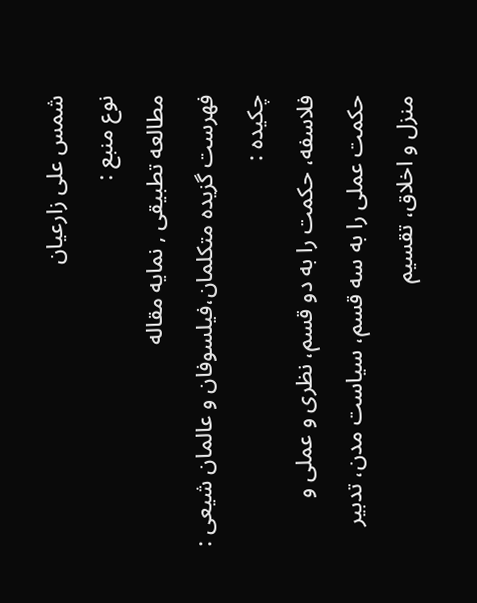شمس علی زارعیان
نوع منبع :
مطالعه تطبیقی , نمایه مقاله
فهرست گزیده متکلمان،فیلسوفان و عالمان شیعی :
چکیده :
فلاسفه، حکمت را به دو قسم، نظری و عملی و حکمت عملی را به سه قسم، سیاست مدن، تدبیر منزل و اخلاق، تقسیم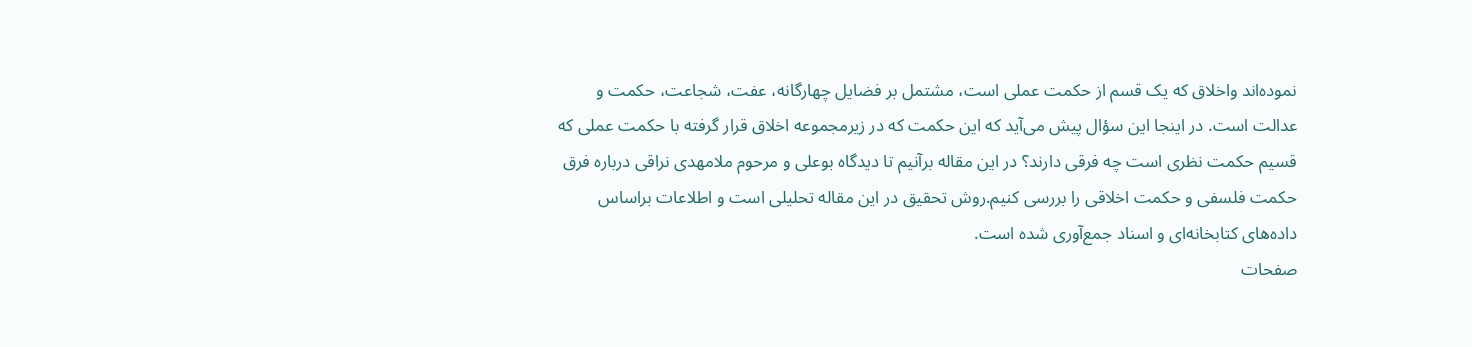نموده‌اند واخلاق که یک قسم از حکمت عملی است، مشتمل بر فضایل چهارگانه، عفت، شجاعت، حکمت و عدالت است. در اینجا این سؤال پیش می‌آید که این حکمت که در زیرمجموعه اخلاق قرار گرفته با حکمت عملی که قسیم حکمت نظری است چه فرقی دارند؟ در این مقاله برآنیم تا دیدگاه بوعلی و مرحوم ملامهدی نراقی درباره فرق حکمت فلسفی و حکمت اخلاقی را بررسی کنیم.روش تحقیق در این مقاله تحلیلی است و اطلاعات براساس داده‌های کتابخانه‌ای و اسناد جمع‌آوری شده است.
صفحات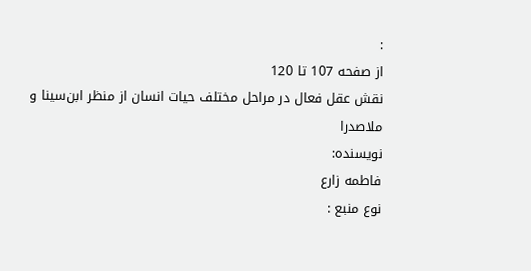:
از صفحه 107 تا 120
نقش عقل فعال در مراحل مختلف حیات انسان از منظر ابن‌سینا و ملاصدرا
نویسنده:
فاطمه زارع
نوع منبع :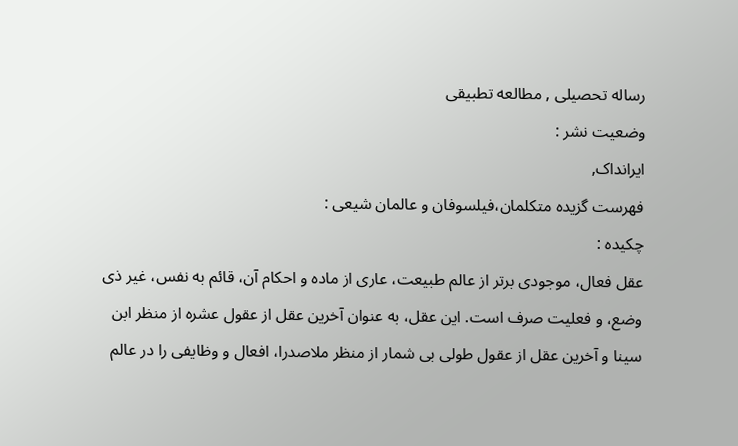رساله تحصیلی , مطالعه تطبیقی
وضعیت نشر :
ایرانداک,
فهرست گزیده متکلمان،فیلسوفان و عالمان شیعی :
چکیده :
عقل فعال، موجودی برتر از عالم طبیعت، عاری از ماده و احکام آن، قائم به نفس، غیر ذی وضع، و فعلیت صرف است. این عقل، به عنوان آخرین عقل از عقول عشره از منظر ابن سینا و آخرین عقل از عقول طولی بی شمار از منظر ملاصدرا، افعال و وظایفی را در عالم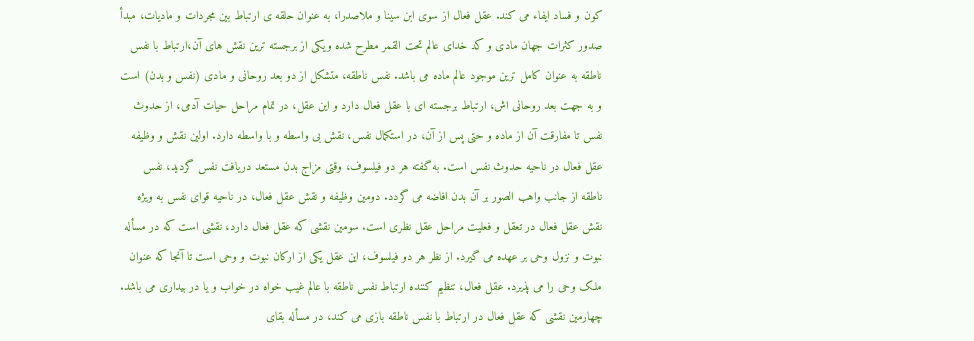کون و فساد ایفاء می کند. عقل فعال از سوی ابن سینا و ملاصدرا، به عنوان حلقه ی ارتباط بین مجردات و مادیات، مبدأ صدور کثرات جهان مادی و کد خدای عالم تحت القمر مطرح شده ویکی از برجسته ترین نقش های آن،ارتباط با نفس ناطقه به عنوان کامل ترین موجود عالم ماده می باشد. نفس ناطقه، متشکل از دو بعد روحانی و مادی (نفس و بدن) است و به جهت بعد روحانی اش، ارتباط برجسته ای با عقل فعال دارد و این عقل، در تمام مراحل حیات آدمی، از حدوث نفس تا مفارقت آن از ماده و حتی پس از آن، در استکمال نفس، نقش بی واسطه و با واسطه دارد. اولین نقش و وظیفه عقل فعال در ناحیه حدوث نفس است. به گفته هر دو فیلسوف، وقتی مزاج بدن مستعد دریافت نفس گردید، نفس ناطقه از جانب واهب الصور بر آن بدن افاضه می گردد. دومین وظیفه و نقش عقل فعال، در ناحیه قوای نفس به ویژه نقش عقل فعال در تعقل و فعلیت مراحل عقل نظری است. سومین نقشی که عقل فعال دارد، نقشی است که در مسأله نبوت و نزول وحی بر عهده می گیرد. از نظر هر دو فیلسوف، این عقل یکی از ارکان نبوت و وحی است تا آنجا که عنوان ملک وحی را می پذیرد. عقل فعال، تنظیم کننده ارتباط نفس ناطقه با عالم غیب خواه در خواب و یا در بیداری می باشد. چهارمین نقشی که عقل فعال در ارتباط با نفس ناطقه بازی می کند، در مسأله بقای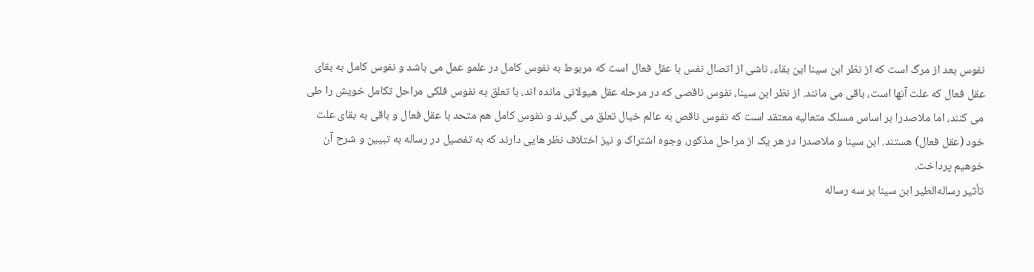نفوس بعد از مرگ است که از نظر ابن سینا این بقاء، ناشی از اتصال نفس با عقل فعال است که مربوط به نفوس کامل در علمو عمل می باشد و نفوس کامل به بقای عقل فعال که علت آنها است، باقی می مانند. از نظر ابن سینا، نفوس ناقصی که در مرحله عقل هیولانی مانده اند، با تعلق به نفوس فلکی مراحل تکامل خویش را طی می کنند، اما ملاصدرا بر اساس مسلک متعالیه معتقد است که نفوس ناقص به عالم خیال تعلق می گیرند و نفوس کامل هم متحد با عقل فعال و باقی به بقای علت خود (عقل فعال) هستند. ابن سینا و ملاصدرا در هر یک از مراحل مذکور، وجوه اشتراک و نیز اختلاف نظر هایی دارند که به تفصیل در رساله به تبیین و شرح آن خوهیم پرداخت.
تأثیر رساله‌الطیر ابن سینا بر سه رساله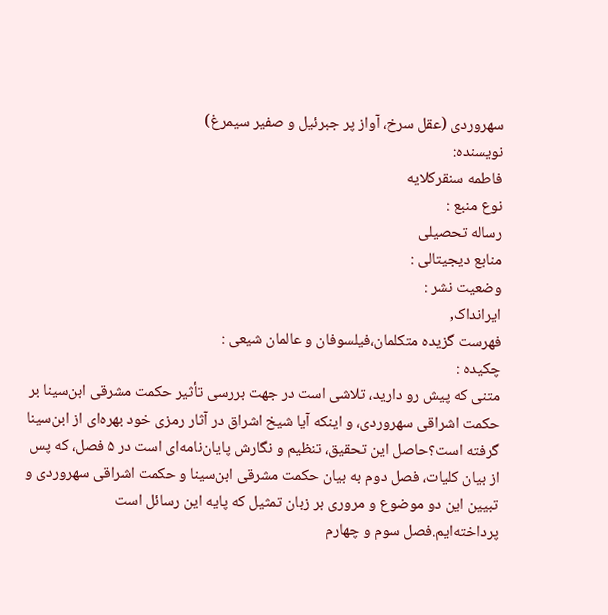سهروردی (عقل سرخ، آواز پر جبرئیل و صفیر سیمرغ)
نویسنده:
فاطمه سنقرکلایه
نوع منبع :
رساله تحصیلی
منابع دیجیتالی :
وضعیت نشر :
ایرانداک,
فهرست گزیده متکلمان،فیلسوفان و عالمان شیعی :
چکیده :
متنی که پیش رو دارید، تلاشی است در جهت بررسی تأثیر حکمت مشرقی ابن‌سینا بر حکمت اشراقی سهروردی، و اینکه آیا شیخ اشراق در آثار رمزی خود بهره‌ای از ابن‌سینا گرفته است؟حاصل این تحقیق، تنظیم و نگارش پایان‌نامه‌ای است در ۵ فصل، که پس از بیان کلیات، فصل دوم به بیان حکمت مشرقی ابن‌سینا و حکمت اشراقی سهروردی و تبیین این دو موضوع و مروری بر زبان تمثیل که پایه این رسائل است پرداخته‌ایم.فصل سوم و چهارم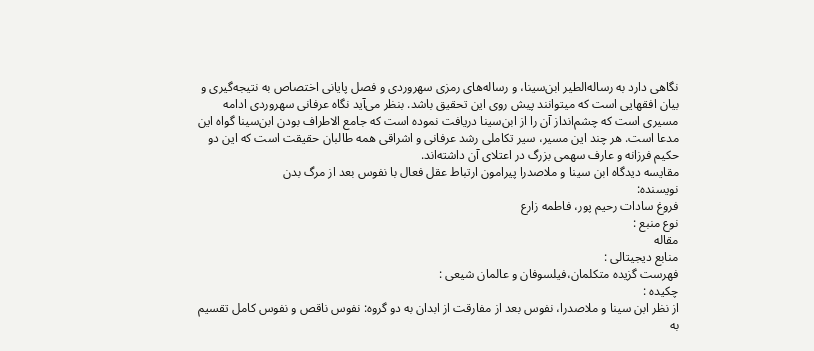نگاهی دارد به رساله‌الطیر ابن‌سینا، و رساله‌های رمزی سهروردی و فصل پایانی اختصاص به نتیجه‌گیری و بیان افقهایی است که میتوانند پیش روی این تحقیق باشد. بنظر می‌آید نگاه عرفانی سهروردی ادامه مسیری است که چشم‌انداز آن را از ابن‌سینا دریافت نموده است که جامع الاطراف بودن ابن‌سینا گواه این مدعا است. هر چند این مسیر، سیر تکاملی رشد عرفانی و اشراقی همه طالبان حقیقت است که این دو حکیم فرزانه و عارف سهمی بزرگ در اعتلای آن داشته‌اند.
مقايسه ديدگاه ابن سينا و ملاصدرا پيرامون ارتباط عقل فعال با نفوس بعد از مرگ بدن
نویسنده:
فروغ سادات رحیم پور، فاطمه زارع
نوع منبع :
مقاله
منابع دیجیتالی :
فهرست گزیده متکلمان،فیلسوفان و عالمان شیعی :
چکیده :
از نظر ابن سينا و ملاصدرا، نفوس بعد از مفارقت از ابدان به دو گروه: نفوس ناقص و نفوس کامل تقسيم به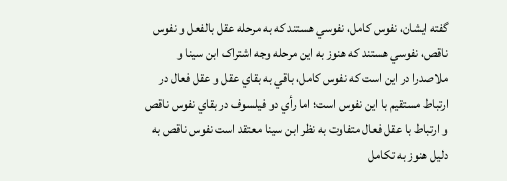گفته ايشان، نفوس کامل، نفوسي هستند که به مرحله عقل بالفعل و نفوس ناقص، نفوسي هستند که هنوز به اين مرحله وجه اشتراک ابن سينا و ملاصدرا در اين است که نفوس کامل، باقي به بقاي عقل و عقل فعال در ارتباط مستقيم با اين نفوس است؛ اما رأي دو فيلسوف در بقاي نفوس ناقص و ارتباط با عقل فعال متفاوت به نظر ابن سينا معتقد است نفوس ناقص به دليل هنوز به تکامل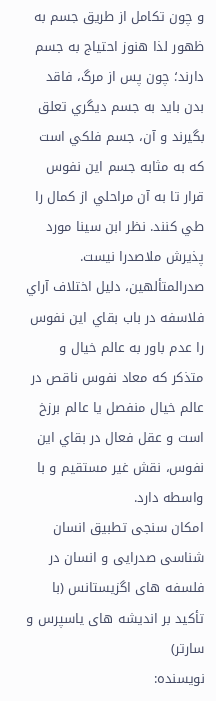و چون تکامل از طريق جسم به ظهور لذا هنوز احتياج به جسم دارند؛ چون پس از مرگ، فاقد بدن بايد به جسم ديگري تعلق بگيرند و آن، جسم فلکي است که به مثابه جسم اين نفوس قرار تا به آن مراحلي از کمال را طي کنند. نظر ابن سينا مورد پذيرش ملاصدرا نيست. صدرالمتألهين، دليل اختلاف آراي فلاسفه در باب بقاي اين نفوس را عدم باور به عالم خيال و متذکر که معاد نفوس ناقص در عالم خيال منفصل يا عالم برزخ است و عقل فعال در بقاي اين نفوس، نقش غير مستقيم و با واسطه دارد.
امکان سنجی تطبیق انسان شناسی صدرایی و انسان در فلسفه های اگزیستانس (با تأکید بر اندیشه های یاسپرس و سارتر)
نویسنده: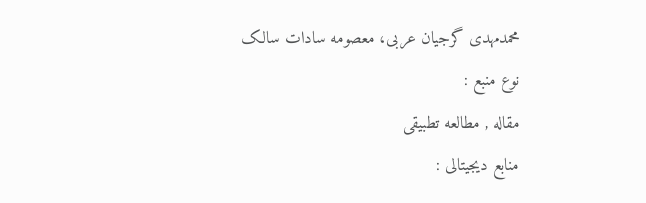محمدمهدی گرجیان عربی، معصومه سادات سالک
نوع منبع :
مقاله , مطالعه تطبیقی
منابع دیجیتالی :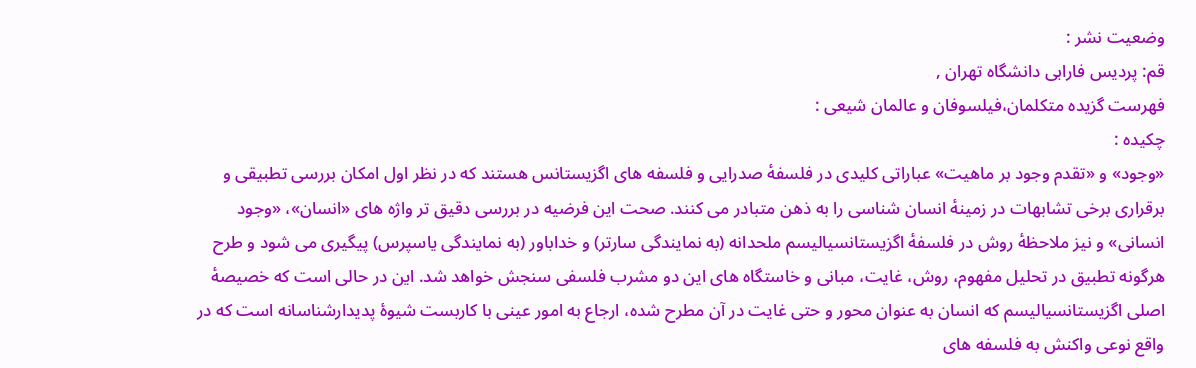وضعیت نشر :
قم: پرديس فارابی دانشگاه تهران ,
فهرست گزیده متکلمان،فیلسوفان و عالمان شیعی :
چکیده :
«وجود» و «تقدم وجود بر ماهیت» عباراتی کلیدی در فلسفۀ صدرایی و فلسفه های اگزیستانس هستند که در نظر اول امکان بررسی تطبیقی و برقراری برخی تشابهات در زمینۀ انسان شناسی را به ذهن متبادر می کنند. صحت این فرضیه در بررسی دقیق تر واژه های «انسان»، «وجود انسانی» و نیز ملاحظۀ روش در فلسفۀ اگزیستانسیالیسم ملحدانه (به نمایندگی سارتر) و خداباور (به نمایندگی یاسپرس) پیگیری می شود و طرح هرگونه تطبیق در تحلیل مفهوم، روش، غایت، مبانی و خاستگاه های این دو مشرب فلسفی سنجش خواهد شد. این در حالی است که خصیصۀ اصلی اگزیستانسیالیسم که انسان به عنوان محور و حتی غایت در آن مطرح شده، ارجاع به امور عینی با کاربست شیوۀ پدیدارشناسانه است که در واقع نوعی واکنش به فلسفه های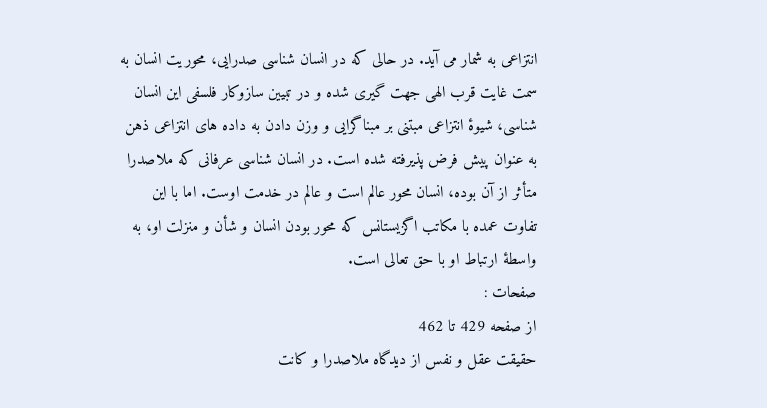انتزاعی به شمار می آید. در حالی که در انسان شناسی صدرایی، محوریت انسان به سمت غایت قرب الهی جهت گیری شده و در تبیین سازوکار فلسفی این انسان شناسی، شیوۀ انتزاعی مبتنی بر مبناگرایی و وزن دادن به داده های انتزاعی ذهن به عنوان پیش فرض پذیرفته شده است. در انسان شناسی عرفانی که ملاصدرا متأثر از آن بوده، انسان محور عالم است و عالم در خدمت اوست. اما با این تفاوت عمده با مکاتب اگزیستانس که محور بودن انسان و شأن و منزلت او، به واسطۀ ارتباط او با حق تعالی است.
صفحات :
از صفحه 429 تا 462
حقیقت عقل و نفس از دیدگاه ملاصدرا و کانت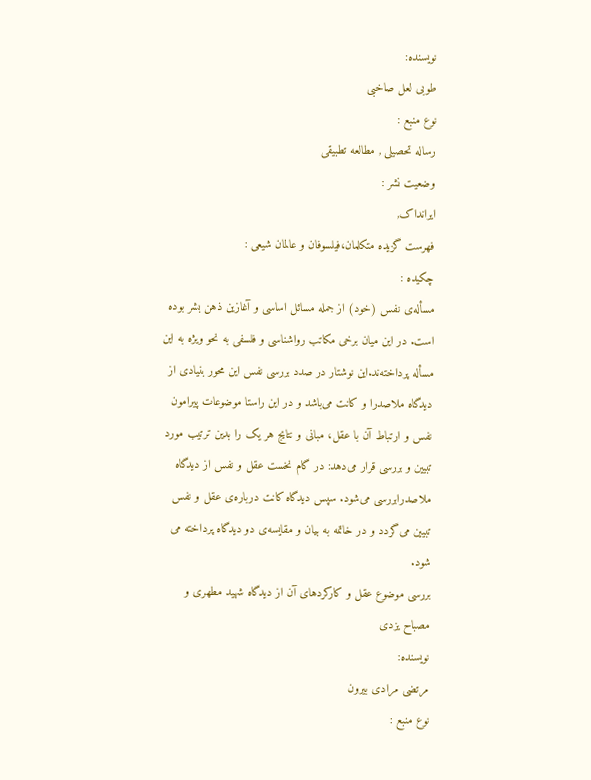نویسنده:
طوبی لعل صاخبی
نوع منبع :
رساله تحصیلی , مطالعه تطبیقی
وضعیت نشر :
ایرانداک,
فهرست گزیده متکلمان،فیلسوفان و عالمان شیعی :
چکیده :
مسأله‌ی نفس (خود) از جمله مسائل اساسی و آغازین ذهن بشر بوده است. در این میان برخی مکاتب رواشناسی و فلسفی به نحو ویژه به این مسأله پرداخته‌ند.این نوشتار در صدد بررسی نفس این محور بنیادی از دیدگاه ملاصدرا و کانت می‌باشد و در این راستا موضوعات پیرامون نفس و ارتباط آن با عقل، مبانی و نتایج هر یک را بدین ترتیب مورد تبیین و بررسی قرار می‌دهد: در گام نخست عقل و نفس از دیدگاه ملاصدرابررسی می‌شود. سپس دیدگاه کانت درباره‌ی عقل و نفس تبیین می‌گردد و در خاتمه به بیان و مقایسه‌ی دو دیدگاه پرداخته می‌ شود.
بررسی موضوع عقل و کارکردهای آن از دیدگاه شهید مطهری و مصباح یزدی
نویسنده:
مرتضی مرادی بیرون
نوع منبع :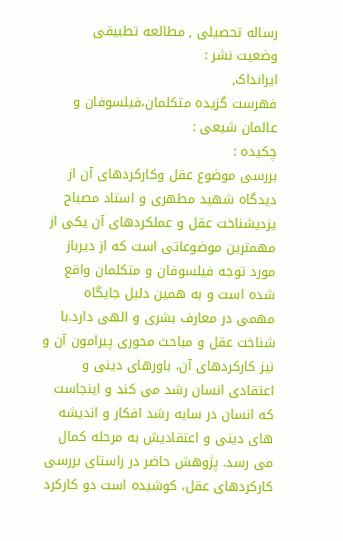رساله تحصیلی , مطالعه تطبیقی
وضعیت نشر :
ایرانداک,
فهرست گزیده متکلمان،فیلسوفان و عالمان شیعی :
چکیده :
بررسی موضوع عقل وکارکردهای آن از دیدگاه شهید مطهری و استاد مصباح یزدیشناخت عقل و عملکردهای آن یکی از مهمترین موضوعاتی است که از دیرباز مورد توجه فیلسوفان و متکلمان واقع شده است و به همین دلیل جایگاه مهمی در معارف بشری و الهی دارد.با شناخت عقل و مباحث محوری پیرامون آن و نیز کارکردهای آن، باورهای دینی و اعتقادی انسان رشد می کند و اینجاست که انسان در سایه رشد افکار و اندیشه های دینی و اعتقادیش به مرحله کمال می رسد. پژوهش حاضر در راستای بررسی کارکردهای عقل، کوشیده است دو کارکرد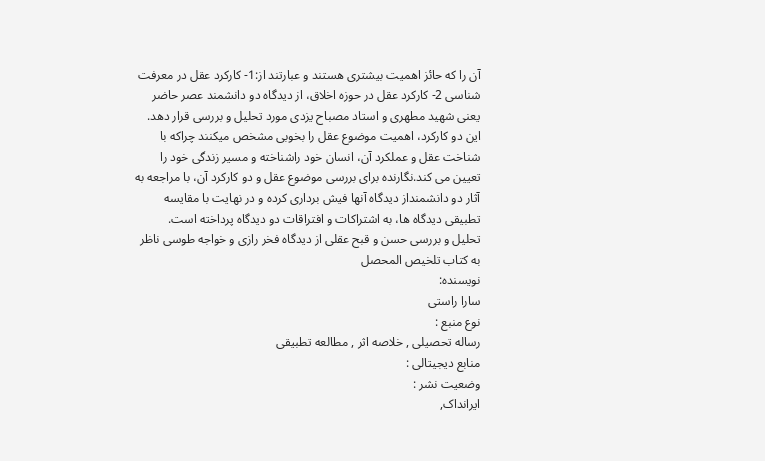آن را که حائز اهمیت بیشتری هستند و عبارتند از:1- کارکرد عقل در معرفت شناسی 2- کارکرد عقل در حوزه اخلاق، از دیدگاه دو دانشمند عصر حاضر یعنی شهید مطهری و استاد مصباح یزدی مورد تحلیل و بررسی قرار دهد. این دو کارکرد، اهمیت موضوع عقل را بخوبی مشخص میکنند چراکه با شناخت عقل و عملکرد آن، انسان خود راشناخته و مسیر زندگی خود را تعیین می کند.نگارنده برای بررسی موضوع عقل و دو کارکرد آن، با مراجعه به آثار دو دانشمنداز دیدگاه آنها فیش برداری کرده و در نهایت با مقایسه تطبیقی دیدگاه ها، به اشتراکات و افتراقات دو دیدگاه پرداخته است.
تحلیل و بررسی حسن و قبح عقلی از دیدگاه فخر رازی و خواجه طوسی ناظر به کتاب تلخیص المحصل
نویسنده:
سارا راستی
نوع منبع :
رساله تحصیلی , خلاصه اثر , مطالعه تطبیقی
منابع دیجیتالی :
وضعیت نشر :
ایرانداک,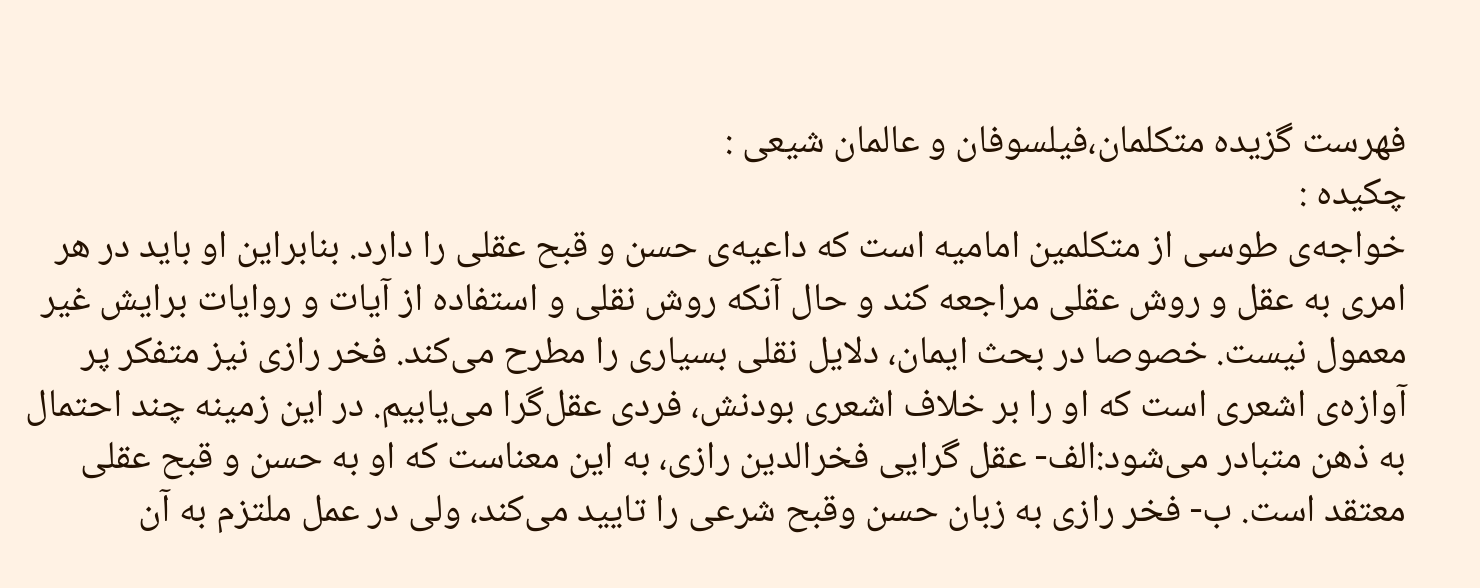فهرست گزیده متکلمان،فیلسوفان و عالمان شیعی :
چکیده :
خواجه‌ی طوسی از متکلمین امامیه است که داعیه‌ی حسن و قبح عقلی را دارد. بنابراین او باید در هر امری به عقل و روش عقلی مراجعه کند و حال آنکه روش نقلی و استفاده از آیات و روایات برایش غیر معمول نیست. خصوصا در بحث ایمان، دلایل نقلی بسیاری را مطرح می‌کند. فخر رازی نیز متفکر پر آوازه‌ی اشعری است که او را بر خلاف اشعری بودنش، فردی عقل‌گرا می‌یابیم. در این زمینه چند احتمال به ذهن متبادر می‌شود:الف- عقل گرایی فخرالدین رازی، به این معناست که او به حسن و قبح عقلی معتقد است. ب- فخر رازی به زبان حسن وقبح شرعی را تایید می‌کند، ولی در عمل ملتزم به آن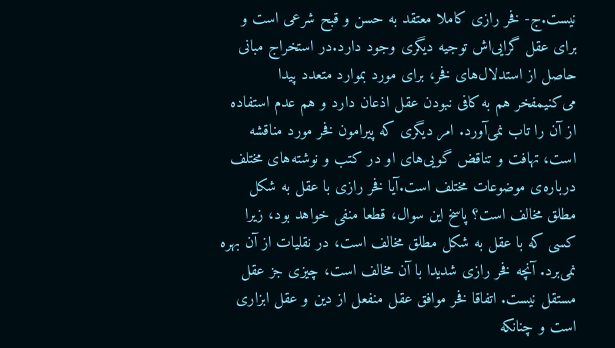نیست.ج- فخر رازی کاملا معتقد به حسن و قبح شرعی است و برای عقل گرایی‌اش توجیه دیگری وجود دارد.در استخراج مبانی حاصل از استدلال‌های فخر، برای مورد بموارد متعدد پیدا می‌کنیمفخر هم به کافی نبودن عقل اذعان دارد و هم عدم استفاده از آن را تاب نمی‌آورد. امر دیگری که پیرامون فخر مورد مناقشه است، تهافت و تناقض گویی‌های او در کتب و نوشته‌های مختلف درباره‌ی موضوعات مختلف است.آیا فخر رازی با عقل به شکل مطلق مخالف است؟ پاسخ این سوال، قطعا منفی خواهد بود، زیرا کسی که با عقل به شکل مطلق مخالف است، در نقلیات از آن بهره نمی‌برد. آنچه فخر رازی شدیدا با آن مخالف است، چیزی جز عقل مستقل نیست. اتفاقا فخر موافق عقل منفعل از دین و عقل ابزاری است و چنانکه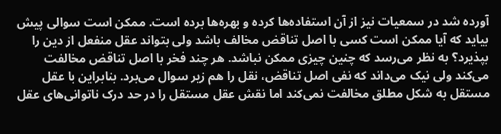آورده شد در سمعیات نیز از آن استفاده‌ها کرده و بهره‌ها برده است. ممکن است سوالی پیش بیاید که آیا ممکن است کسی با اصل تناقض مخالف باشد ولی بتواند عقل منفعل از دین را بپذیرد؟ به نظر می‌رسد که چنین چیزی ممکن نباشد. هر چند فخر با اصل تناقض مخالفت می‌کند ولی نیک می‌داند که نفی اصل تناقض، نقل را هم زیر سوال می‌برد. بنابراین با عقل مستقل به شکل مطلق مخالفت نمی‌کند اما نقش عقل مستقل را در حد درک ناتوانی‌های عقل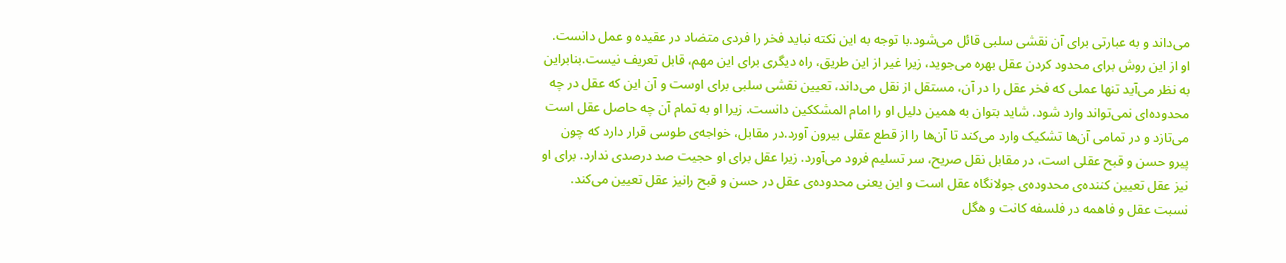می‌داند و به عبارتی برای آن نقشی سلبی قائل می‌شود.با توجه به این نکته نباید فخر را فردی متضاد در عقیده و عمل دانست. او از این روش برای محدود کردن عقل بهره می‌جوید، زیرا غیر از این طریق، راه دیگری برای این مهم، قابل تعریف نیست.بنابراین به نظر می‌آید تنها عملی که فخر عقل را در آن، مستقل از نقل می‌داند، تعیین نقشی سلبی برای اوست و آن این که عقل در چه محدوده‌ای نمی‌تواند وارد شود. شاید بتوان به همین دلیل او را امام المشککین دانست. زیرا او به تمام آن چه حاصل عقل است می‌تازد و در تمامی آن‌ها تشکیک وارد می‌کند تا آن‌ها را از قطع عقلی بیرون آورد.در مقابل، خواجه‌ی طوسی قرار دارد که چون پیرو حسن و قبح عقلی است، در مقابل نقل صریح، سر تسلیم فرود می‌آورد. زیرا عقل برای او حجیت صد درصدی ندارد. برای او نیز عقل تعیین کننده‌ی محدوده‌ی جولانگاه عقل است و این یعنی محدوده‌ی عقل در حسن و قبح رانیز عقل تعیین می‌کند.
نسبت عقل و فاهمه در فلسفه کانت و هگل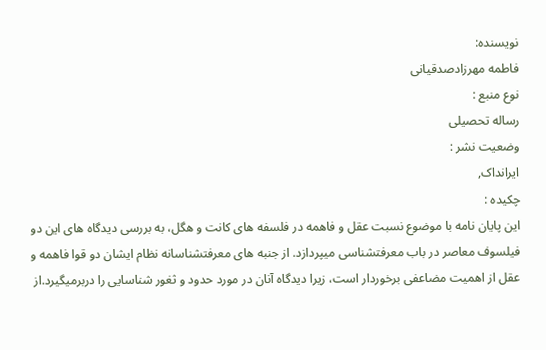نویسنده:
فاطمه مهرزادصدقیانی
نوع منبع :
رساله تحصیلی
وضعیت نشر :
ایرانداک,
چکیده :
این پایان نامه با موضوع نسبت عقل و فاهمه در فلسفه های کانت و هگل، به بررسی دیدگاه های این دو فیلسوف معاصر در باب معرفتشناسی میپردازد. از جنبه های معرفتشناسانه نظام ایشان دو قوا فاهمه و عقل از اهمیت مضاعفی برخوردار است، زیرا دیدگاه آنان در مورد حدود و ثغور شناسایی را دربرمیگیرد.از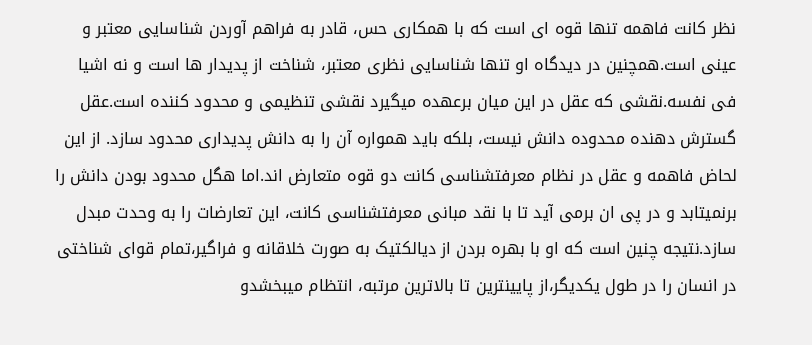نظر کانت فاهمه تنها قوه ای است که با همکاری حس، قادر به فراهم آوردن شناسایی معتبر و عینی است.همچنین در دیدگاه او تنها شناسایی نظری معتبر، شناخت از پدیدار ها است و نه اشیا فی نفسه.نقشی که عقل در این میان برعهده میگیرد نقشی تنظیمی و محدود کننده است.عقل گسترش دهنده محدوده دانش نیست، بلکه باید همواره آن را به دانش پدیداری محدود سازد. از این لحاض فاهمه و عقل در نظام معرفتشناسی کانت دو قوه متعارض اند.اما هگل محدود بودن دانش را برنمیتابد و در پی ان برمی آید تا با نقد مبانی معرفتشناسی کانت، این تعارضات را به وحدت مبدل سازد.نتیجه چنین است که او با بهره بردن از دیالکتیک به صورت خلاقانه و فراگیر،تمام قوای شناختی در انسان را در طول یکدیگر،از پایینترین تا بالاترین مرتبه، انتظام میبخشدو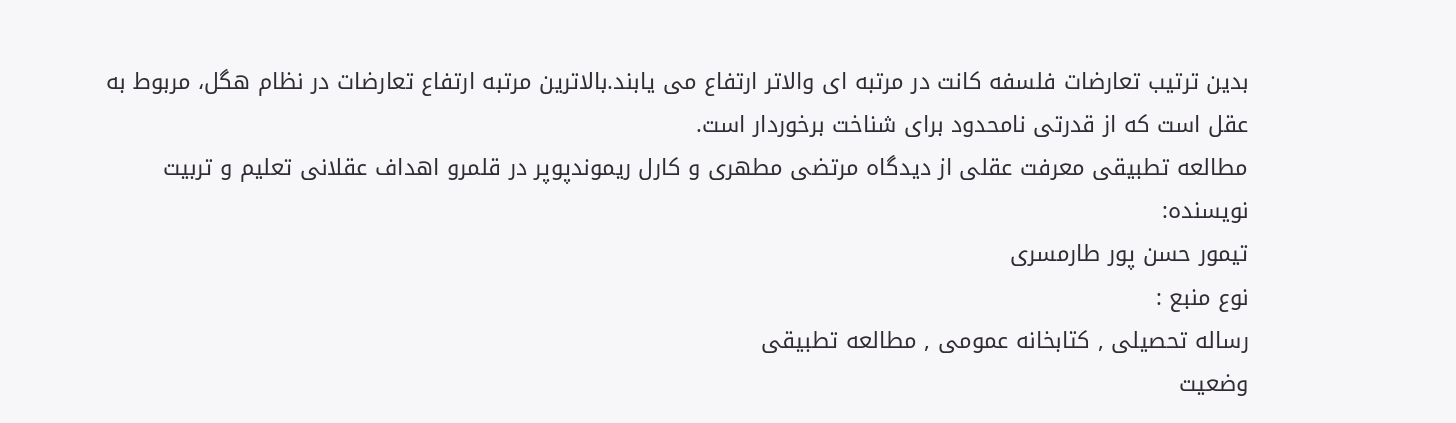بدین ترتیب تعارضات فلسفه کانت در مرتبه ای والاتر ارتفاع می یابند.بالاترین مرتبه ارتفاع تعارضات در نظام هگل، مربوط به عقل است که از قدرتی نامحدود برای شناخت برخوردار است.
مطالعه تطبیقی معرفت عقلی از دیدگاه مرتضی مطهری و کارل ریموندپوپر در قلمرو اهداف عقلانی تعلیم و تربیت
نویسنده:
تیمور حسن پور طارمسری
نوع منبع :
رساله تحصیلی , کتابخانه عمومی , مطالعه تطبیقی
وضعیت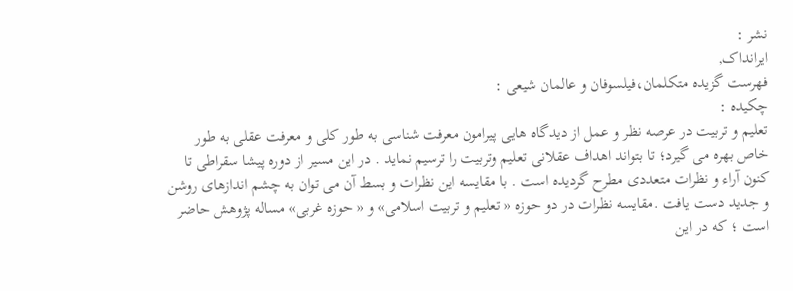نشر :
ایرانداک,
فهرست گزیده متکلمان،فیلسوفان و عالمان شیعی :
چکیده :
تعلیم و تربیت در عرصه نظر و عمل از دیدگاه هایی پیرامون معرفت شناسی به طور کلی و معرفت عقلی به طور خاص بهره می گیرد؛ تا بتواند اهداف عقلانی تعلیم وتربیت را ترسیم نماید . در این مسیر از دوره پیشا سقراطی تا کنون آراء و نظرات متعددی مطرح گردیده است . با مقایسه این نظرات و بسط آن می توان به چشم اندازهای روشن و جدید دست یافت .مقایسه نظرات در دو حوزه « تعلیم و تربیت اسلامی» و « حوزه غربی» مساله پژوهش حاضر است ؛ که در این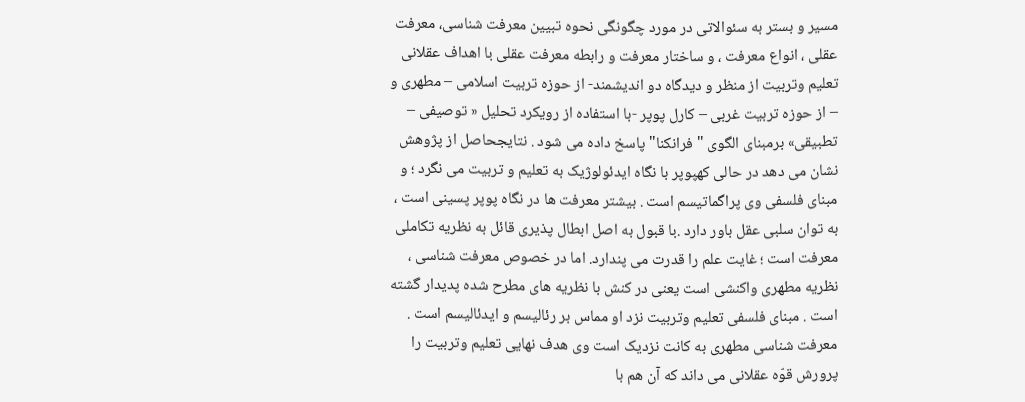مسیر و بستر به سئوالاتی در مورد چگونگی نحوه تبیین معرفت شناسی، معرفت عقلی ، انواع معرفت ، و ساختار معرفت و رابطه معرفت عقلی با اهداف عقلانی تعلیم وتربیت از منظر و دیدگاه دو اندیشمند- از حوزه تربیت اسلامی – مطهری و – از حوزه تربیت غربی – کارل پوپر -با استفاده از رویکرد تحلیل « توصیفی – تطبیقی» برمبنای الگوی " فرانکنا" پاسخ داده می شود . نتایجحاصل از پژوهش نشان می دهد در حالی کهپوپر با نگاه ایدئولوژیک به تعلیم و تربیت می نگرد ؛ و مبنای فلسفی وی پراگماتیسم است . بیشتر معرفت ها در نگاه پوپر پسینی است ، به توان سلبی عقل باور دارد .با قبول به اصل ابطال پذیری قائل به نظریه تکاملی معرفت است ؛ غایت علم را قدرت می پندارد. اما در خصوص معرفت شناسی ، نظریه مطهری واکنشی است یعنی در کنش با نظریه های مطرح شده پدیدار گشته است . مبنای فلسفی تعلیم وتربیت نزد او مماس بر رئالیسم و ایدئالیسم است . معرفت شناسی مطهری به کانت نزدیک است وی هدف نهایی تعلیم وتربیت را پرورش قوّه عقلانی می داند که آن هم با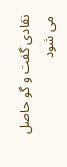نقادی گفت و گو حاصل می شود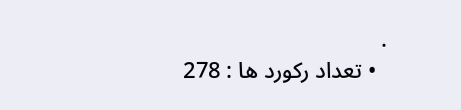.
  • تعداد رکورد ها : 278